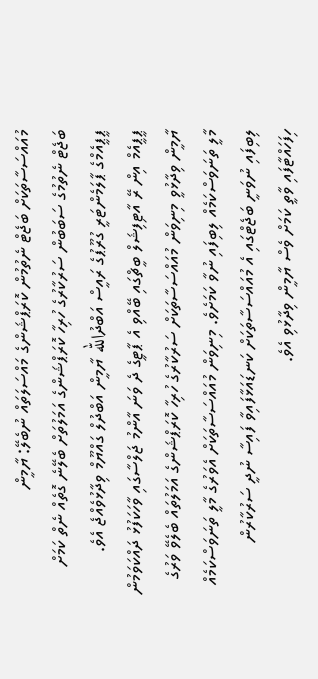މުއައްސަސާތަކަށް ބަޖެޓް ނެތުމުން ކޮރަޕްޝަންގެ މައްސަލަތައް ނުބެލޭ: ޔާމީން
ބަޖެޓް ނެތުމުގެ ސަބަބުން ސަރުކާރުގެ ހުރިހާ ކޮރަޕްޝަންގެ އަމަލުތަށް ބެލޭނެ ގޮތެއް ނެތް ކަމަށް ޕީޕީއެމްގެ ޕާލަމެންޓަރީ ގުރޫޕުގެ ރައީސް އަބްދުالله ޔާމީން އަބްދުލް ގައްޔޫމް ވިދާޅުވެއްޖެ އެވެ.
ޕީޕީއެމް އިން ރޭ އާޓިފިޝަލް ބީޗްގައި ބޭއްވި އެ ޕާޓީގެ ދެ ވަނަ އާންމު ޖަލްސާގައި ވާހަކަފުޅު ދައްކަވަމުން ޔާމީން ވިދާޅުވީ މިނިވަން މުއައްސަސާތަކަށް ސަރުކާރުގެ ހުރިހާ ކޮރަޕްޝަންގެ އަމަލުތައް ބެލެވޭ ވަރުގެ މާލީ ތަނަވަސްކަމެއް ލިބިފައި ނުވާ ކަމަށެވެ. މިނިވަން މުއައްސަސާތަކަށް އެވަރުގެ މާލީ ތަނަވަސްކަމެއް ލިބިފައި ނުވަނީ ބަޖެޓްގައި އެ މުއައްސަސާތަކަށް ކަނޑައަޅާފައިވާ ފައިސާ ނުދީ ސަރުކާރުން ހިފަހައްޓާފައި ވާތީ ކަމަށް ވެސް ޔާމީން ވިދާޅުވި އެވެ.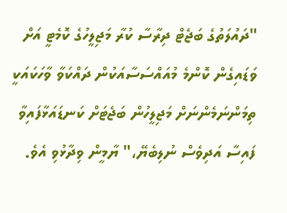"ދައުލަތުގެ ބަޖެޓް ދިރާސާ ކުރާ މަޖިލީހުގެ ކޮމެޓީ އަށް ވަޑައިގެން ކޮންމެ މުއައްސަސާއަކުން ދައްކަވާ ވާހަކައަކީ ތިމަންނަމެންނަށް މަޖިލީހުން ބަޖެޓަށް ކަނޑައަޅާފައިވާ ފައިސާ އަދިވެސް ނުލިބެޔޭ،" ޔާމީން ވިދާޅުވި އެވެ.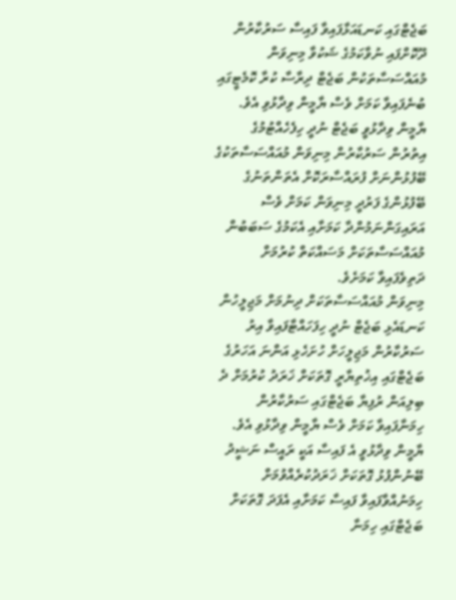ބަޖެޓްގައި ކަނޑައަޅާފައިވާ ފައިސާ ސަރުކާރުން ދޫކޮށްފައި ނުވާކަމުގެ ޝަކުވާ މިނިވަން މުއައްސަސާތަކުން ބަޖެޓް ދިރާސާ ކުރާ ކޮމެޓީގައި ބުނެފައިވާ ކަމަށް ވެސް ޔާމީން ވިދާޅުވި އެވެ.
ޔާމީން ވިދާޅުވީ ބަޖެޓް ނުދީ ހިފެހެއްޓުމުގެ އިތުރުން ސަރުކާރުން މިނިވަން މުއައްސަސާތަކުގެ ބޭފުޅުންނަށް ފުރައްސާރަކޮށް އެތަންތަނުގެ ބޭފުޅުންގެ ފަރުދީ މިނިވަން ކަމަށް ވެސް އަރައިގަންނަމުންދާ ކަމަށާއި އެކަމުގެ ސަބަބުން މުއައްސަސާތަކަށް މަސައްކަތް ކުރުމަށް ދަތިވެފައިވާ ކަމަށެވެ.
މިނިވަން މުއައްސަސާތަކަށް ދިނުމަށް މަޖިލީހުން ކަނޑައެޅި ބަޖެޓް ނުދީ ހިފަހައްޓާފައިވާ އިރު ސަރުކާރުން މަޖިލީހަށް ހުށަހެޅި އަންނަ އަހަރުގެ ބަޖެޓްގައި އިޚުތިޔާރީ ގޮތަކަށް ޚަރަދު ކުރުމަށް ދެ ބިލިއަން ރުފިޔާ ބަޖެޓްގައި ސަރުކާރުން ހިމަނާފައިވާ ކަމަށް ވެސް ޔާމީން ވިދާޅުވި އެވެ.
ޔާމީން ވިދާޅުވީ އެ ފައިސާ އަކީ ރައީސް ނަޝީދު ބޭނުންފުޅު ގޮތަކަށް ޚަރަދުކުރެއްވުމަށް ހިމަނުއްވާފައިވާ ފައިސާ ކަމަށާއި އެފަދަ ގޮތަކަށް ބަޖެޓްގައި ހިމަނާ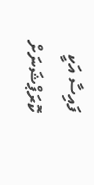ފައިސާ އަކީ ކޮރަޕްޝަނަށް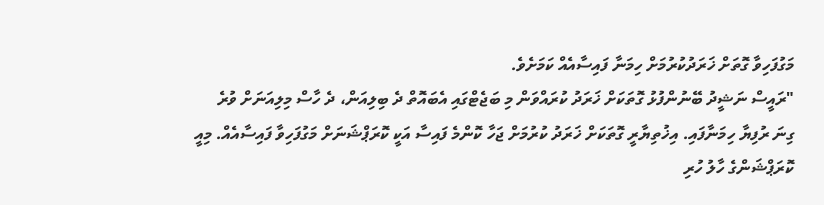މަގުފަހިވާ ގޮތަށް ޚަރަދުކުރުމަށް ހިމަނާ ފައިސާއެއް ކަމަށެވެ.
"ރައީސް ނަޝީދު ބޭނުންފުޅު ގޮތަކަށް ޚަރަދު ކުރައްވަން މި ބަޖެޓްގައި އެބައޮތް ދެ ބިލިއަން، ދެ ހާސް މިލިއަނަށް ވުރެ ގިނަ ރުފިޔާ ހިމަނާފައި. އިޚުތިޔާރީ ގޮތަކަށް ޚަރަދު ކުރުމަށް ޖަހާ ކޮންމެ ފައިސާ އަކީ ކޮރަޕްޝަނަށް މަގުފަހިވާ ފައިސާއެއް. މިއީ ކޮރަޕްޝަންގެ ހާލު ހުރި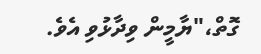ގޮތް،"ޔާމީން ވިދާޅުވި އެވެ.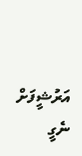އަރުޝީފަށް ނެގީ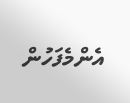އެންމެފަހުން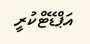އަޕްޑޭޓްކުރީ